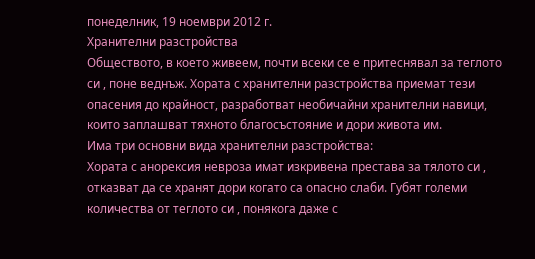понеделник, 19 ноември 2012 г.
Хранителни разстройства
Обществото, в което живеем, почти всеки се е притеснявал за теглото си , поне веднъж. Хората с хранителни разстройства приемат тези опасения до крайност, разработват необичайни хранителни навици, които заплашват тяхното благосъстояние и дори живота им.
Има три основни вида хранителни разстройства:
Хората с анорексия невроза имат изкривена престава за тялото си , отказват да се хранят дори когато са опасно слаби. Губят големи количества от теглото си , понякога даже с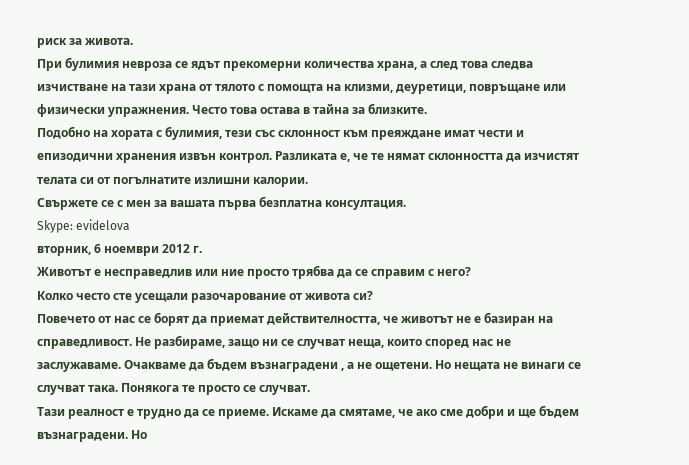риск за живота.
При булимия невроза се ядът прекомерни количества храна, а след това следва изчистване на тази храна от тялото с помощта на клизми, деуретици, повръщане или физически упражнения. Често това остава в тайна за близките.
Подобно на хората с булимия, тези със склонност към преяждане имат чести и епизодични хранения извън контрол. Разликата е, че те нямат склонността да изчистят телата си от погълнатите излишни калории.
Свържете се с мен за вашата първа безплатна консултация.
Skype: evidelova
вторник, 6 ноември 2012 г.
Животът е несправедлив или ние просто трябва да се справим с него?
Колко често сте усещали разочарование от живота си?
Повечето от нас се борят да приемат действителността, че животът не е базиран на справедливост. Не разбираме, защо ни се случват неща, които според нас не заслужаваме. Очакваме да бъдем възнаградени , а не ощетени. Но нещата не винаги се случват така. Понякога те просто се случват.
Тази реалност е трудно да се приеме. Искаме да смятаме, че ако сме добри и ще бъдем възнаградени. Но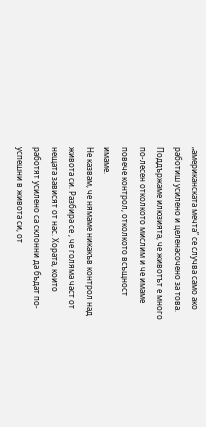„американската мечта” се случва само ако работиш усилено и целенасочено за това. Поддържаме илюзията, че животът е много по-лесен отколкото мислим и че имаме повече контрол, отколкото всъщност имаме.
Не казвам, че нямаме никакъв контрол над живота си. Разбира се , че голяма част от нещата зависят от нас. Хората, които работят усилено са склонни да бъдат по-успешни в живота си, от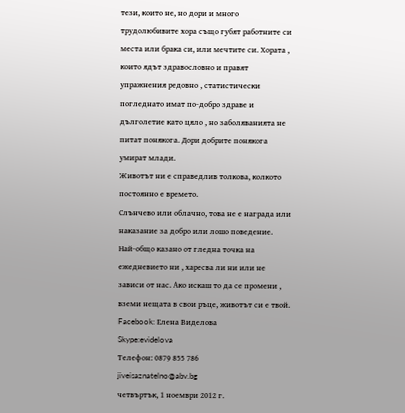тези, които не, но дори и много трудолюбивите хора също губят работните си места или брака си, или мечтите си. Хората , които ядът здравословно и правят упражнения редовно , статистически погледнато имат по-добро здраве и дълголетие като цяло , но заболяванията не питат понякога. Дори добрите понякога умират млади.
Животът ни е справедлив толкова, колкото постоянно е времето.
Слънчево или облачно, това не е награда или наказание за добро или лошо поведение.
Най-общо казано от гледна точка на ежедневието ни , харесва ли ни или не зависи от нас. Ако искаш то да се промени , вземи нещата в свои ръце, животът си е твой.
Facebook: Елена Виделова
Skype:evidelova
Телефон: 0879 855 786
jiveisaznatelno@abv.bg
четвъртък, 1 ноември 2012 г.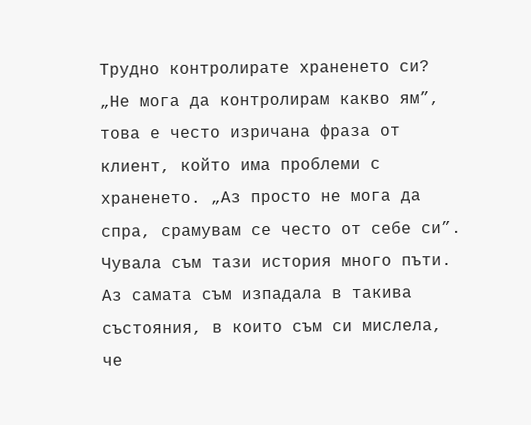Трудно контролирате храненето си?
„Не мога да контролирам какво ям”, това е често изричана фраза от клиент, който има проблеми с храненето. „Аз просто не мога да спра, срамувам се често от себе си”.
Чувала съм тази история много пъти. Аз самата съм изпадала в такива състояния, в които съм си мислела, че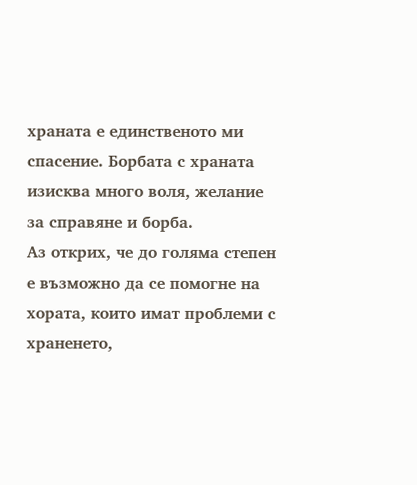храната е единственото ми спасение. Борбата с храната изисква много воля, желание за справяне и борба.
Аз открих, че до голяма степен е възможно да се помогне на хората, които имат проблеми с храненето,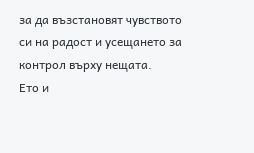за да възстановят чувството си на радост и усещането за контрол върху нещата.
Ето и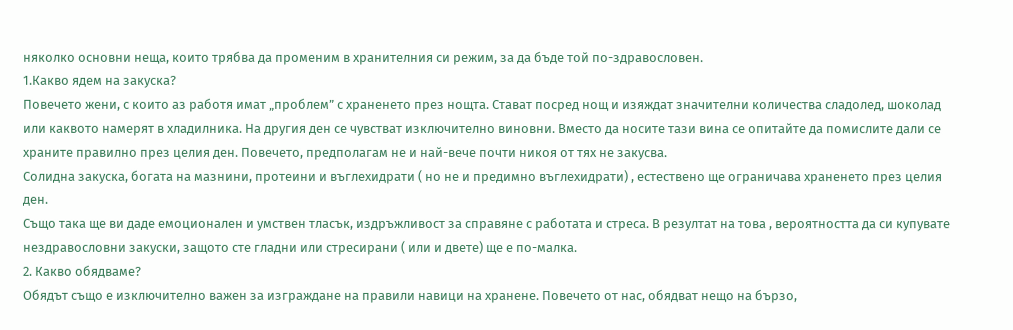няколко основни неща, които трябва да променим в хранителния си режим, за да бъде той по-здравословен.
1.Какво ядем на закуска?
Повечето жени, с които аз работя имат „проблем” с храненето през нощта. Стават посред нощ и изяждат значителни количества сладолед, шоколад или каквото намерят в хладилника. На другия ден се чувстват изключително виновни. Вместо да носите тази вина се опитайте да помислите дали се храните правилно през целия ден. Повечето, предполагам не и най-вече почти никоя от тях не закусва.
Солидна закуска, богата на мазнини, протеини и въглехидрати ( но не и предимно въглехидрати) , естествено ще ограничава храненето през целия ден.
Също така ще ви даде емоционален и умствен тласък, издръжливост за справяне с работата и стреса. В резултат на това , вероятността да си купувате нездравословни закуски, защото сте гладни или стресирани ( или и двете) ще е по-малка.
2. Какво обядваме?
Обядът също е изключително важен за изграждане на правили навици на хранене. Повечето от нас, обядват нещо на бързо,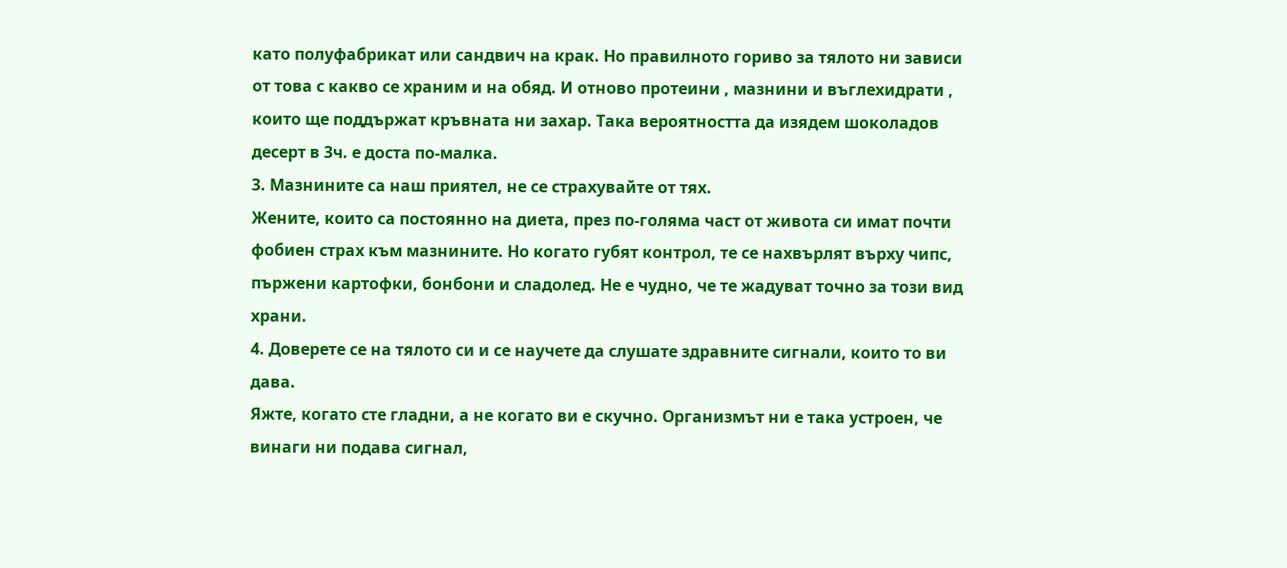като полуфабрикат или сандвич на крак. Но правилното гориво за тялото ни зависи от това с какво се храним и на обяд. И отново протеини , мазнини и въглехидрати , които ще поддържат кръвната ни захар. Така вероятността да изядем шоколадов десерт в 3ч. е доста по-малка.
3. Мазнините са наш приятел, не се страхувайте от тях.
Жените, които са постоянно на диета, през по-голяма част от живота си имат почти фобиен страх към мазнините. Но когато губят контрол, те се нахвърлят върху чипс, пържени картофки, бонбони и сладолед. Не е чудно, че те жадуват точно за този вид храни.
4. Доверете се на тялото си и се научете да слушате здравните сигнали, които то ви дава.
Яжте, когато сте гладни, а не когато ви е скучно. Организмът ни е така устроен, че винаги ни подава сигнал,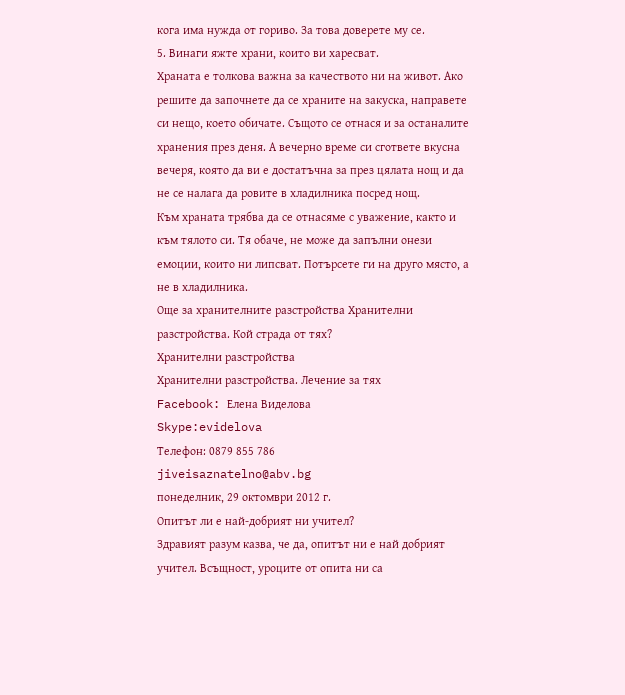кога има нужда от гориво. За това доверете му се.
5. Винаги яжте храни, които ви харесват.
Храната е толкова важна за качеството ни на живот. Ако решите да започнете да се храните на закуска, направете си нещо, което обичате. Същото се отнася и за останалите хранения през деня. А вечерно време си сгответе вкусна вечеря, която да ви е достатъчна за през цялата нощ и да не се налага да ровите в хладилника посред нощ.
Към храната трябва да се отнасяме с уважение, както и към тялото си. Тя обаче, не може да запълни онези емоции, които ни липсват. Потърсете ги на друго място, а не в хладилника.
Още за хранителните разстройства Хранителни разстройства. Кой страда от тях?
Хранителни разстройства
Хранителни разстройства. Лечение за тях
Facebook: Елена Виделова
Skype:evidelova
Телефон: 0879 855 786
jiveisaznatelno@abv.bg
понеделник, 29 октомври 2012 г.
Опитът ли е най-добрият ни учител?
Здравият разум казва, че да, опитът ни е най добрият учител. Всъщност, уроците от опита ни са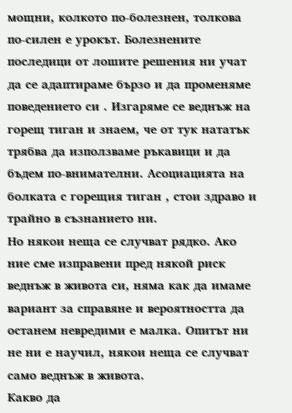мощни, колкото по-болезнен, толкова по-силен е урокът. Болезнените последици от лошите решения ни учат да се адаптираме бързо и да променяме поведението си . Изгаряме се веднъж на горещ тиган и знаем, че от тук нататък трябва да използваме ръкавици и да бъдем по-внимателни. Асоциацията на болката с горещия тиган , стои здраво и трайно в съзнанието ни.
Но някои неща се случват рядко. Ако ние сме изправени пред някой риск веднъж в живота си, няма как да имаме вариант за справяне и вероятността да останем невредими е малка. Опитът ни не ни е научил, някои неща се случват само веднъж в живота.
Какво да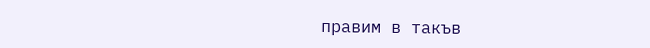правим в такъв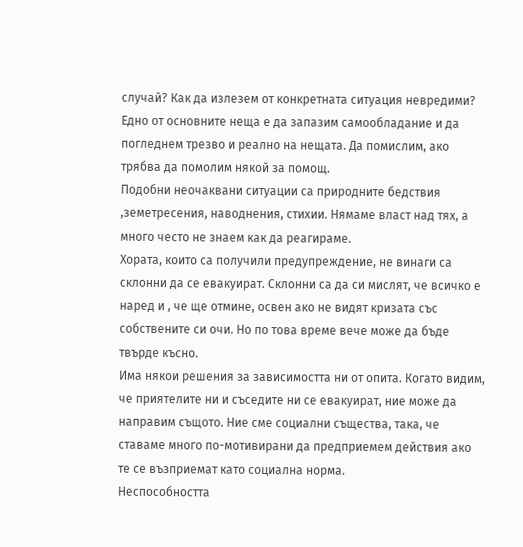случай? Как да излезем от конкретната ситуация невредими? Едно от основните неща е да запазим самообладание и да погледнем трезво и реално на нещата. Да помислим, ако трябва да помолим някой за помощ.
Подобни неочаквани ситуации са природните бедствия ,земетресения, наводнения, стихии. Нямаме власт над тях, а много често не знаем как да реагираме.
Хората, които са получили предупреждение, не винаги са склонни да се евакуират. Склонни са да си мислят, че всичко е наред и , че ще отмине, освен ако не видят кризата със собствените си очи. Но по това време вече може да бъде твърде късно.
Има някои решения за зависимостта ни от опита. Когато видим, че приятелите ни и съседите ни се евакуират, ние може да направим същото. Ние сме социални същества, така, че ставаме много по-мотивирани да предприемем действия ако те се възприемат като социална норма.
Неспособността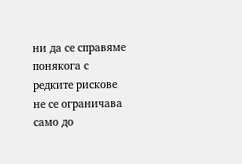ни да се справяме понякога с редките рискове не се ограничава само до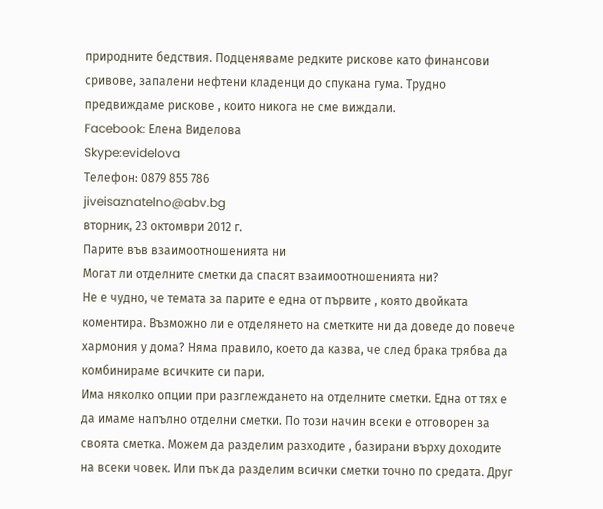природните бедствия. Подценяваме редките рискове като финансови сривове, запалени нефтени кладенци до спукана гума. Трудно предвиждаме рискове , които никога не сме виждали.
Facebook: Елена Виделова
Skype:evidelova
Телефон: 0879 855 786
jiveisaznatelno@abv.bg
вторник, 23 октомври 2012 г.
Парите във взаимоотношенията ни
Могат ли отделните сметки да спасят взаимоотношенията ни?
Не е чудно, че темата за парите е една от първите , която двойката коментира. Възможно ли е отделянето на сметките ни да доведе до повече хармония у дома? Няма правило, което да казва, че след брака трябва да комбинираме всичките си пари.
Има няколко опции при разглеждането на отделните сметки. Една от тях е да имаме напълно отделни сметки. По този начин всеки е отговорен за своята сметка. Можем да разделим разходите , базирани върху доходите на всеки човек. Или пък да разделим всички сметки точно по средата. Друг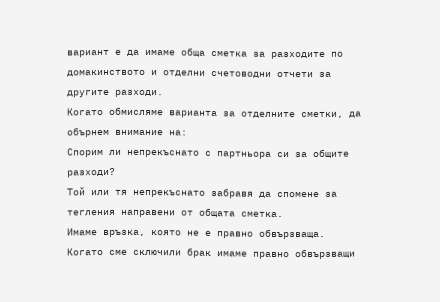вариант е да имаме обща сметка за разходите по домакинството и отделни счетоводни отчети за другите разходи.
Когато обмисляме варианта за отделните сметки, да обърнем внимание на:
Спорим ли непрекъснато с партньора си за общите разходи?
Той или тя непрекъснато забравя да спомене за тегления направени от общата сметка.
Имаме връзка, която не е правно обвързваща. Когато сме сключили брак имаме правно обвързващи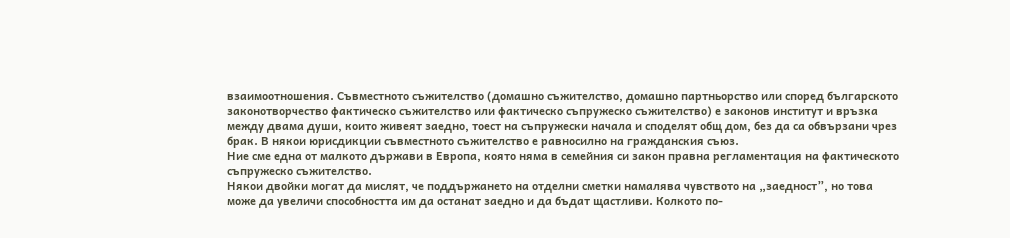взаимоотношения. Съвместното съжителство (домашно съжителство, домашно партньорство или според българското законотворчество фактическо съжителство или фактическо съпружеско съжителство) е законов институт и връзка между двама души, които живеят заедно, тоест на съпружески начала и споделят общ дом, без да са обвързани чрез брак. В някои юрисдикции съвместното съжителство е равносилно на гражданския съюз.
Ние сме една от малкото държави в Европа, която няма в семейния си закон правна регламентация на фактическото съпружеско съжителство.
Някои двойки могат да мислят, че поддържането на отделни сметки намалява чувството на „заедност”, но това може да увеличи способността им да останат заедно и да бъдат щастливи. Колкото по-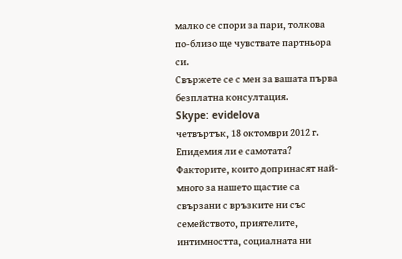малко се спори за пари, толкова по-близо ще чувствате партньора си.
Свържете се с мен за вашата първа безплатна консултация.
Skype: evidelova
четвъртък, 18 октомври 2012 г.
Епидемия ли е самотата?
Факторите, които допринасят най-много за нашето щастие са свързани с връзките ни със семейството, приятелите, интимността, социалната ни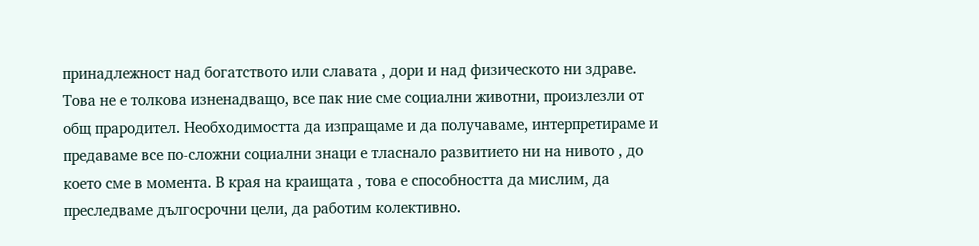принадлежност над богатството или славата , дори и над физическото ни здраве.
Това не е толкова изненадващо, все пак ние сме социални животни, произлезли от общ прародител. Необходимостта да изпращаме и да получаваме, интерпретираме и предаваме все по-сложни социални знаци е тласнало развитието ни на нивото , до което сме в момента. В края на краищата , това е способността да мислим, да преследваме дългосрочни цели, да работим колективно.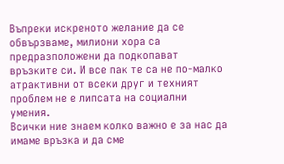Въпреки искреното желание да се обвързваме, милиони хора са предразположени да подкопават връзките си. И все пак те са не по-малко атрактивни от всеки друг и техният проблем не е липсата на социални умения.
Всички ние знаем колко важно е за нас да имаме връзка и да сме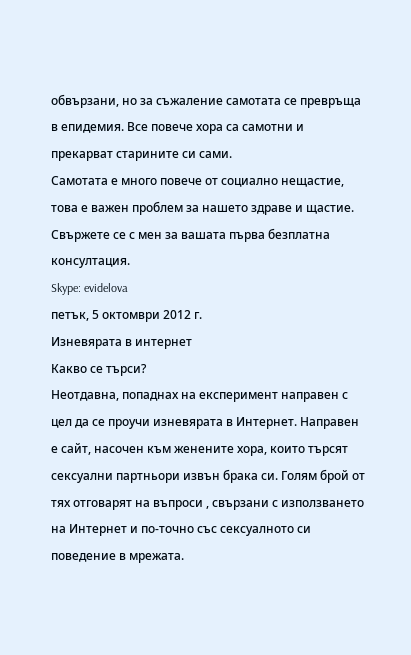обвързани, но за съжаление самотата се превръща в епидемия. Все повече хора са самотни и прекарват старините си сами.
Самотата е много повече от социално нещастие, това е важен проблем за нашето здраве и щастие.
Свържете се с мен за вашата първа безплатна консултация.
Skype: evidelova
петък, 5 октомври 2012 г.
Изневярата в интернет
Какво се търси?
Неотдавна, попаднах на експеримент направен с цел да се проучи изневярата в Интернет. Направен е сайт, насочен към женените хора, които търсят сексуални партньори извън брака си. Голям брой от тях отговарят на въпроси , свързани с използването на Интернет и по-точно със сексуалното си поведение в мрежата.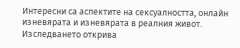Интересни са аспектите на сексуалността, онлайн изневярата и изневярата в реалния живот.
Изследването открива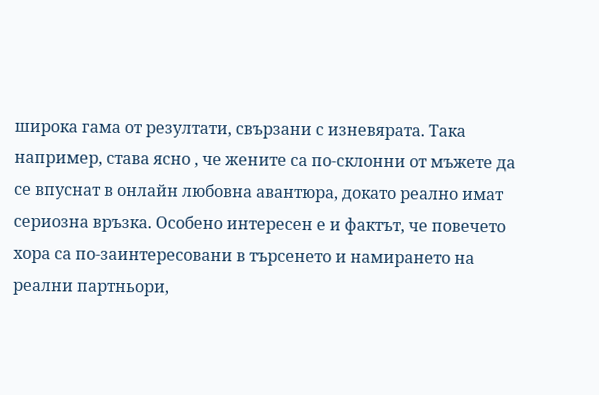широка гама от резултати, свързани с изневярата. Така например, става ясно , че жените са по-склонни от мъжете да се впуснат в онлайн любовна авантюра, докато реално имат сериозна връзка. Особено интересен е и фактът, че повечето хора са по-заинтересовани в търсенето и намирането на реални партньори,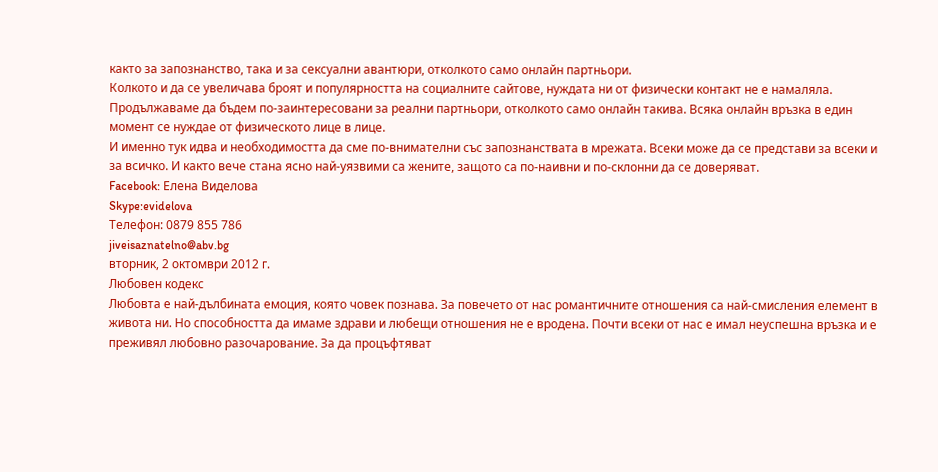както за запознанство, така и за сексуални авантюри, отколкото само онлайн партньори.
Колкото и да се увеличава броят и популярността на социалните сайтове, нуждата ни от физически контакт не е намаляла. Продължаваме да бъдем по-заинтересовани за реални партньори, отколкото само онлайн такива. Всяка онлайн връзка в един момент се нуждае от физическото лице в лице.
И именно тук идва и необходимостта да сме по-внимателни със запознанствата в мрежата. Всеки може да се представи за всеки и за всичко. И както вече стана ясно най-уязвими са жените, защото са по-наивни и по-склонни да се доверяват.
Facebook: Елена Виделова
Skype:evidelova
Телефон: 0879 855 786
jiveisaznatelno@abv.bg
вторник, 2 октомври 2012 г.
Любовен кодекс
Любовта е най-дълбината емоция, която човек познава. За повечето от нас романтичните отношения са най-смисления елемент в живота ни. Но способността да имаме здрави и любещи отношения не е вродена. Почти всеки от нас е имал неуспешна връзка и е преживял любовно разочарование. За да процъфтяват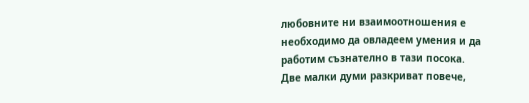любовните ни взаимоотношения е необходимо да овладеем умения и да работим съзнателно в тази посока.
Две малки думи разкриват повече,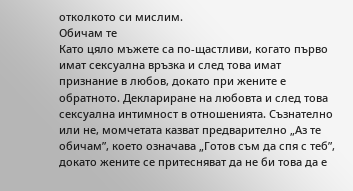отколкото си мислим.
Обичам те
Като цяло мъжете са по-щастливи, когато първо имат сексуална връзка и след това имат признание в любов, докато при жените е обратното. Деклариране на любовта и след това сексуална интимност в отношенията. Съзнателно или не, момчетата казват предварително „Аз те обичам”, което означава „Готов съм да спя с теб”, докато жените се притесняват да не би това да е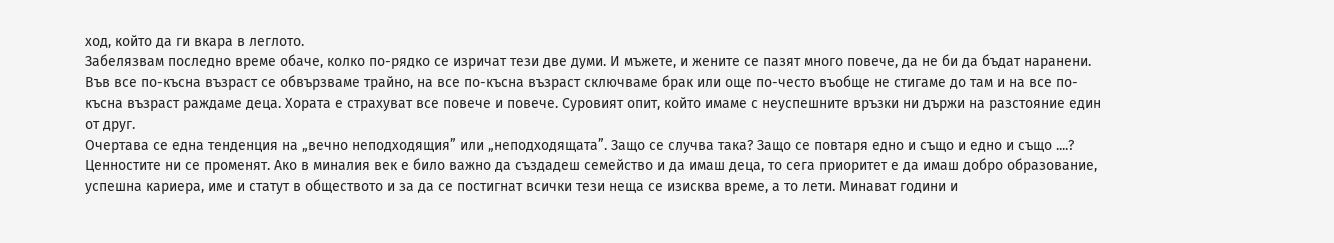ход, който да ги вкара в леглото.
Забелязвам последно време обаче, колко по-рядко се изричат тези две думи. И мъжете, и жените се пазят много повече, да не би да бъдат наранени. Във все по-късна възраст се обвързваме трайно, на все по-късна възраст сключваме брак или още по-често въобще не стигаме до там и на все по-късна възраст раждаме деца. Хората е страхуват все повече и повече. Суровият опит, който имаме с неуспешните връзки ни държи на разстояние един от друг.
Очертава се една тенденция на „вечно неподходящия” или „неподходящата”. Защо се случва така? Защо се повтаря едно и също и едно и също ....? Ценностите ни се променят. Ако в миналия век е било важно да създадеш семейство и да имаш деца, то сега приоритет е да имаш добро образование, успешна кариера, име и статут в обществото и за да се постигнат всички тези неща се изисква време, а то лети. Минават години и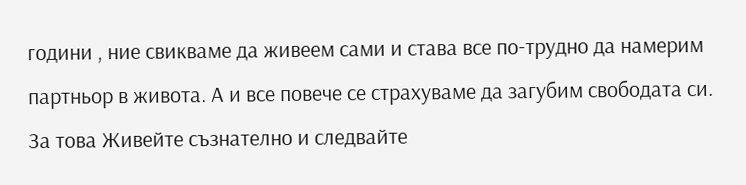години , ние свикваме да живеем сами и става все по-трудно да намерим партньор в живота. А и все повече се страхуваме да загубим свободата си.
За това Живейте съзнателно и следвайте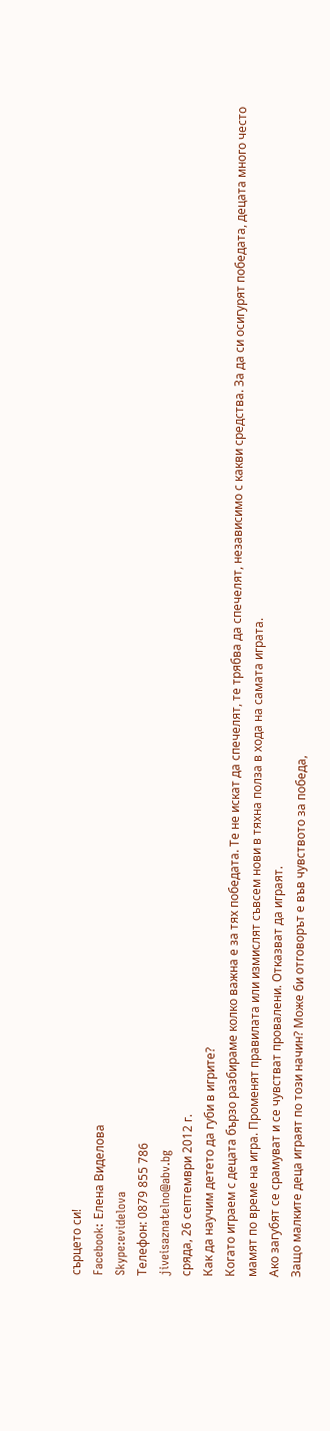сърцето си!
Facebook: Елена Виделова
Skype:evidelova
Телефон: 0879 855 786
jiveisaznatelno@abv.bg
сряда, 26 септември 2012 г.
Как да научим детето да губи в игрите?
Когато играем с децата бързо разбираме колко важна е за тях победата. Те не искат да спечелят, те трябва да спечелят, независимо с какви средства. За да си осигурят победата, децата много често мамят по време на игра. Променят правилата или измислят съвсем нови в тяхна полза в хода на самата играта.
Ако загубят се срамуват и се чувстват провалени. Отказват да играят.
Защо малките деца играят по този начин? Може би отговорът е във чувството за победа,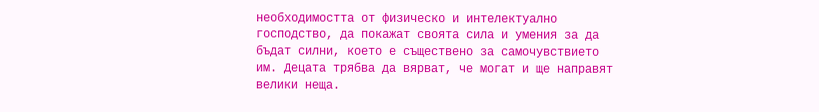необходимостта от физическо и интелектуално господство, да покажат своята сила и умения за да бъдат силни, което е съществено за самочувствието им. Децата трябва да вярват, че могат и ще направят велики неща.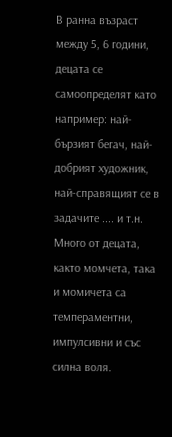В ранна възраст между 5, 6 години, децата се самоопределят като например: най-бързият бегач, най-добрият художник, най-справящият се в задачите .... и т.н.
Много от децата, както момчета, така и момичета са темпераментни, импулсивни и със силна воля.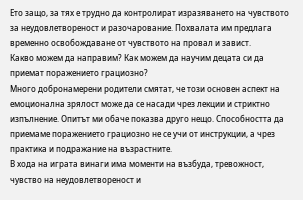Ето защо, за тях е трудно да контролират изразяването на чувството за неудовлетвореност и разочарование. Похвалата им предлага временно освобождаване от чувството на провал и завист.
Какво можем да направим? Как можем да научим децата си да приемат поражението грациозно?
Много добронамерени родители смятат, че този основен аспект на емоционална зрялост може да се насади чрез лекции и стриктно изпълнение. Опитът ми обаче показва друго нещо. Способността да приемаме поражението грациозно не се учи от инструкции, а чрез практика и подражание на възрастните.
В хода на играта винаги има моменти на възбуда, тревожност, чувство на неудовлетвореност и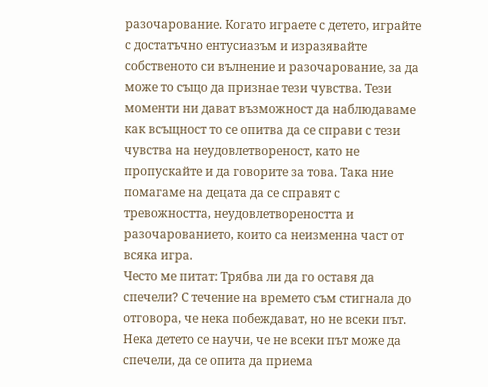разочарование. Когато играете с детето, играйте с достатъчно ентусиазъм и изразявайте собственото си вълнение и разочарование, за да може то също да признае тези чувства. Тези моменти ни дават възможност да наблюдаваме как всъщност то се опитва да се справи с тези чувства на неудовлетвореност, като не пропускайте и да говорите за това. Така ние помагаме на децата да се справят с тревожността, неудовлетвореността и разочарованието, които са неизменна част от всяка игра.
Често ме питат: Трябва ли да го оставя да спечели? С течение на времето съм стигнала до отговора, че нека побеждават, но не всеки път. Нека детето се научи, че не всеки път може да спечели, да се опита да приема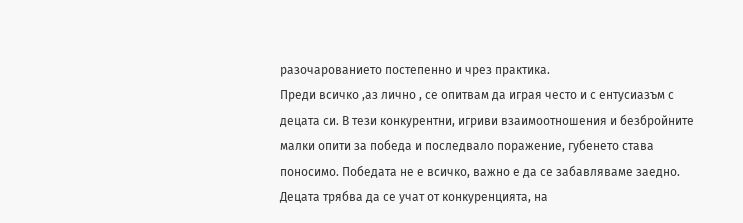разочарованието постепенно и чрез практика.
Преди всичко ,аз лично , се опитвам да играя често и с ентусиазъм с децата си. В тези конкурентни, игриви взаимоотношения и безбройните малки опити за победа и последвало поражение, губенето става поносимо. Победата не е всичко, важно е да се забавляваме заедно.
Децата трябва да се учат от конкуренцията, на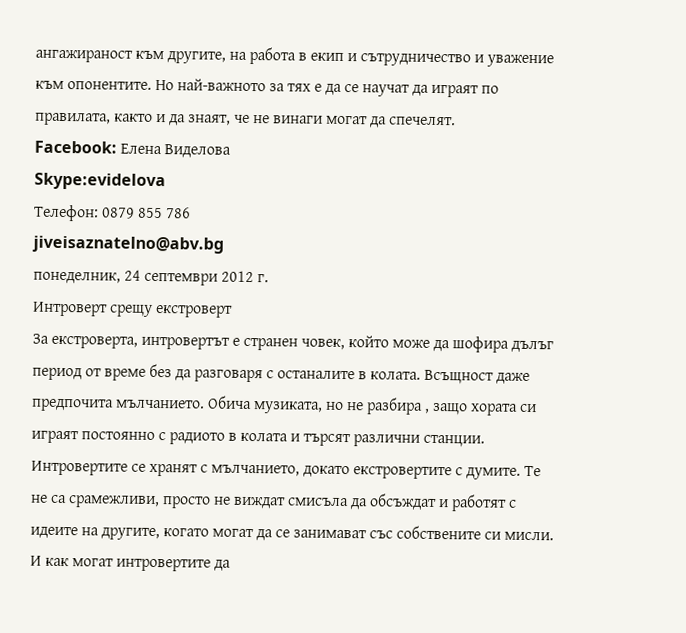ангажираност към другите, на работа в екип и сътрудничество и уважение към опонентите. Но най-важното за тях е да се научат да играят по правилата, както и да знаят, че не винаги могат да спечелят.
Facebook: Елена Виделова
Skype:evidelova
Телефон: 0879 855 786
jiveisaznatelno@abv.bg
понеделник, 24 септември 2012 г.
Интроверт срещу екстроверт
За екстроверта, интровертът е странен човек, който може да шофира дълъг период от време без да разговаря с останалите в колата. Всъщност даже предпочита мълчанието. Обича музиката, но не разбира , защо хората си играят постоянно с радиото в колата и търсят различни станции.
Интровертите се хранят с мълчанието, докато екстровертите с думите. Те не са срамежливи, просто не виждат смисъла да обсъждат и работят с идеите на другите, когато могат да се занимават със собствените си мисли. И как могат интровертите да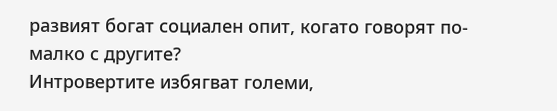развият богат социален опит, когато говорят по-малко с другите?
Интровертите избягват големи,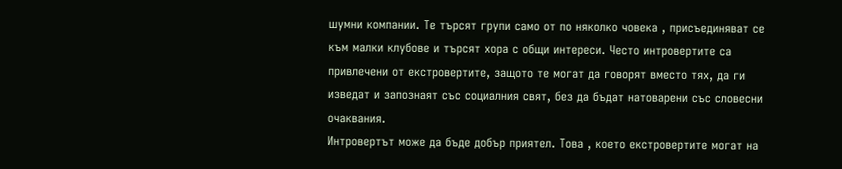шумни компании. Те търсят групи само от по няколко човека , присъединяват се към малки клубове и търсят хора с общи интереси. Често интровертите са привлечени от екстровертите, защото те могат да говорят вместо тях, да ги изведат и запознаят със социалния свят, без да бъдат натоварени със словесни очаквания.
Интровертът може да бъде добър приятел. Това , което екстровертите могат на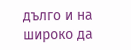дълго и на широко да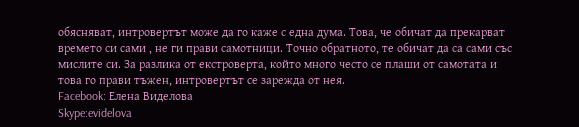обясняват, интровертът може да го каже с една дума. Това, че обичат да прекарват времето си сами , не ги прави самотници. Точно обратното, те обичат да са сами със мислите си. За разлика от екстроверта, който много често се плаши от самотата и това го прави тъжен, интровертът се зарежда от нея.
Facebook: Елена Виделова
Skype:evidelova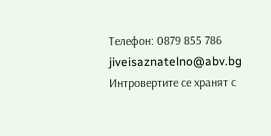Телефон: 0879 855 786
jiveisaznatelno@abv.bg
Интровертите се хранят с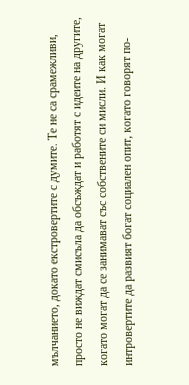мълчанието, докато екстровертите с думите. Те не са срамежливи, просто не виждат смисъла да обсъждат и работят с идеите на другите, когато могат да се занимават със собствените си мисли. И как могат интровертите да развият богат социален опит, когато говорят по-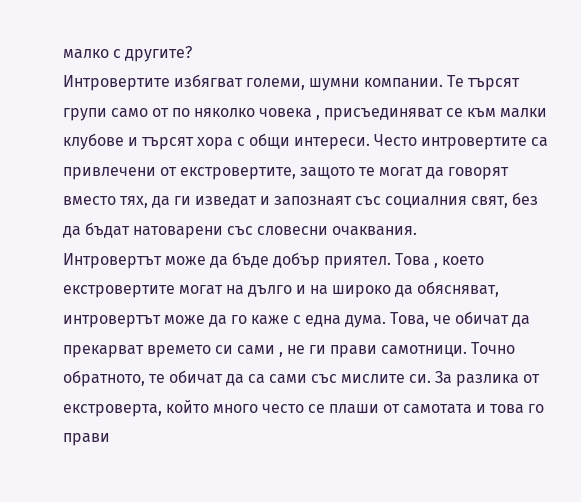малко с другите?
Интровертите избягват големи, шумни компании. Те търсят групи само от по няколко човека , присъединяват се към малки клубове и търсят хора с общи интереси. Често интровертите са привлечени от екстровертите, защото те могат да говорят вместо тях, да ги изведат и запознаят със социалния свят, без да бъдат натоварени със словесни очаквания.
Интровертът може да бъде добър приятел. Това , което екстровертите могат на дълго и на широко да обясняват, интровертът може да го каже с една дума. Това, че обичат да прекарват времето си сами , не ги прави самотници. Точно обратното, те обичат да са сами със мислите си. За разлика от екстроверта, който много често се плаши от самотата и това го прави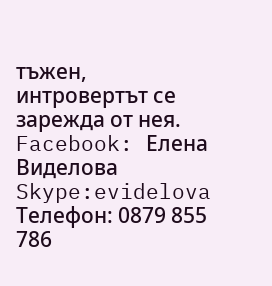тъжен, интровертът се зарежда от нея.
Facebook: Елена Виделова
Skype:evidelova
Телефон: 0879 855 786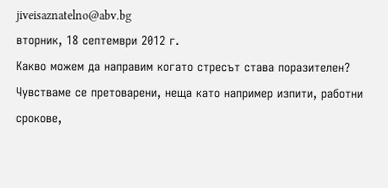jiveisaznatelno@abv.bg
вторник, 18 септември 2012 г.
Какво можем да направим когато стресът става поразителен?
Чувстваме се претоварени, неща като например изпити, работни срокове,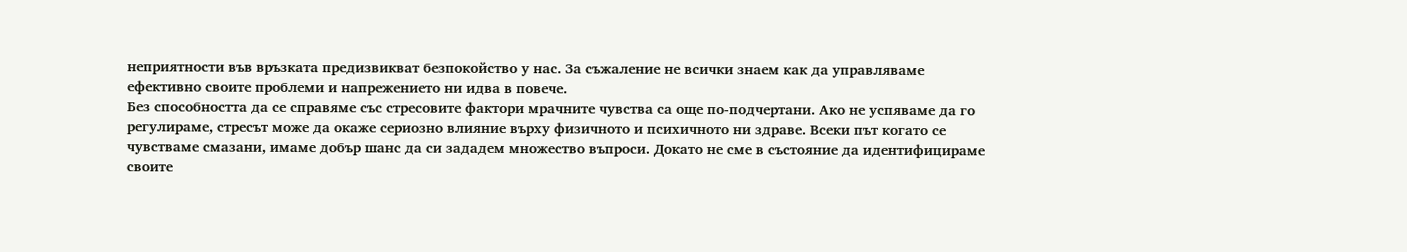неприятности във връзката предизвикват безпокойство у нас. За съжаление не всички знаем как да управляваме ефективно своите проблеми и напрежението ни идва в повече.
Без способността да се справяме със стресовите фактори мрачните чувства са още по-подчертани. Ако не успяваме да го регулираме, стресът може да окаже сериозно влияние върху физичното и психичното ни здраве. Всеки път когато се чувстваме смазани, имаме добър шанс да си зададем множество въпроси. Докато не сме в състояние да идентифицираме своите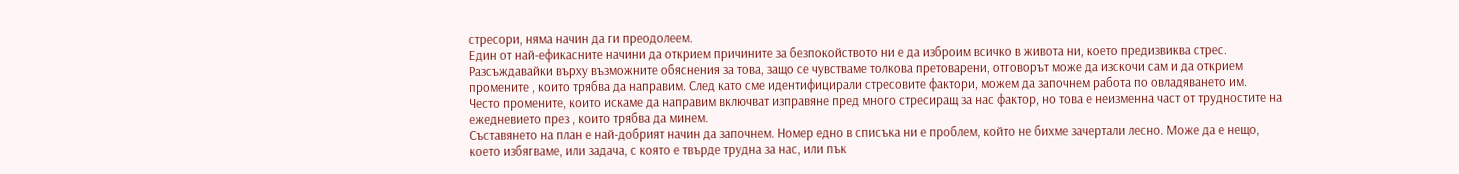стресори, няма начин да ги преодолеем.
Един от най-ефикасните начини да открием причините за безпокойството ни е да изброим всичко в живота ни, което предизвиква стрес. Разсъждавайки върху възможните обяснения за това, защо се чувстваме толкова претоварени, отговорът може да изскочи сам и да открием промените , които трябва да направим. След като сме идентифицирали стресовите фактори, можем да започнем работа по овладяването им.
Често промените, които искаме да направим включват изправяне пред много стресиращ за нас фактор, но това е неизменна част от трудностите на ежедневието през , които трябва да минем.
Съставянето на план е най-добрият начин да започнем. Номер едно в списъка ни е проблем, който не бихме зачертали лесно. Може да е нещо, което избягваме, или задача, с която е твърде трудна за нас, или пък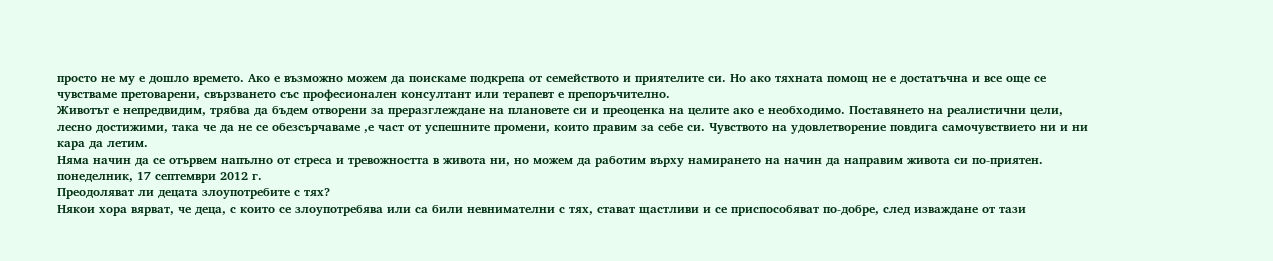просто не му е дошло времето. Ако е възможно можем да поискаме подкрепа от семейството и приятелите си. Но ако тяхната помощ не е достатъчна и все още се чувстваме претоварени, свързването със професионален консултант или терапевт е препоръчително.
Животът е непредвидим, трябва да бъдем отворени за преразглеждане на плановете си и преоценка на целите ако е необходимо. Поставянето на реалистични цели, лесно достижими, така че да не се обезсърчаваме ,е част от успешните промени, които правим за себе си. Чувството на удовлетворение повдига самочувствието ни и ни кара да летим.
Няма начин да се отървем напълно от стреса и тревожността в живота ни, но можем да работим върху намирането на начин да направим живота си по-приятен.
понеделник, 17 септември 2012 г.
Преодоляват ли децата злоупотребите с тях?
Някои хора вярват, че деца, с които се злоупотребява или са били невнимателни с тях, стават щастливи и се приспособяват по-добре, след изваждане от тази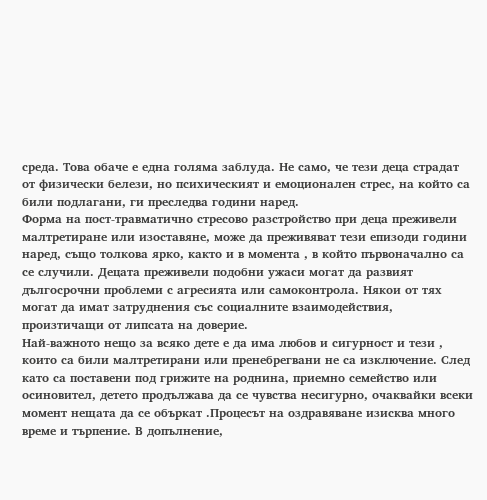среда. Това обаче е една голяма заблуда. Не само, че тези деца страдат от физически белези, но психическият и емоционален стрес, на който са били подлагани, ги преследва години наред.
Форма на пост-травматично стресово разстройство при деца преживели малтретиране или изоставяне, може да преживяват тези епизоди години наред, също толкова ярко, както и в момента , в който първоначално са се случили. Децата преживели подобни ужаси могат да развият дългосрочни проблеми с агресията или самоконтрола. Някои от тях могат да имат затруднения със социалните взаимодействия, произтичащи от липсата на доверие.
Най-важното нещо за всяко дете е да има любов и сигурност и тези , които са били малтретирани или пренебрегвани не са изключение. След като са поставени под грижите на роднина, приемно семейство или осиновител, детето продължава да се чувства несигурно, очаквайки всеки момент нещата да се объркат .Процесът на оздравяване изисква много време и търпение. В допълнение,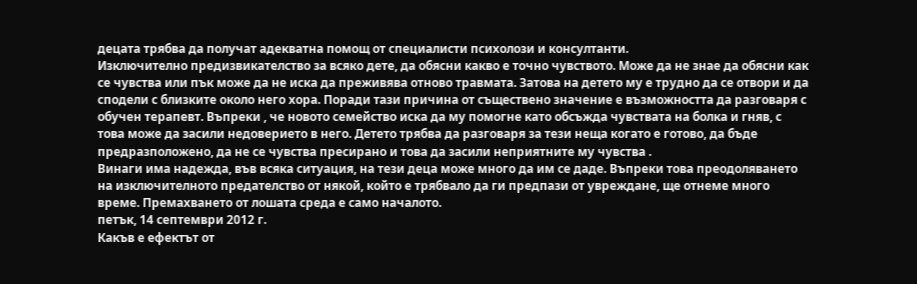децата трябва да получат адекватна помощ от специалисти психолози и консултанти.
Изключително предизвикателство за всяко дете, да обясни какво е точно чувството. Може да не знае да обясни как се чувства или пък може да не иска да преживява отново травмата. Затова на детето му е трудно да се отвори и да сподели с близките около него хора. Поради тази причина от съществено значение е възможността да разговаря с обучен терапевт. Въпреки , че новото семейство иска да му помогне като обсъжда чувствата на болка и гняв, с това може да засили недоверието в него. Детето трябва да разговаря за тези неща когато е готово, да бъде предразположено, да не се чувства пресирано и това да засили неприятните му чувства .
Винаги има надежда, във всяка ситуация, на тези деца може много да им се даде. Въпреки това преодоляването на изключителното предателство от някой, който е трябвало да ги предпази от увреждане, ще отнеме много време. Премахването от лошата среда е само началото.
петък, 14 септември 2012 г.
Какъв е ефектът от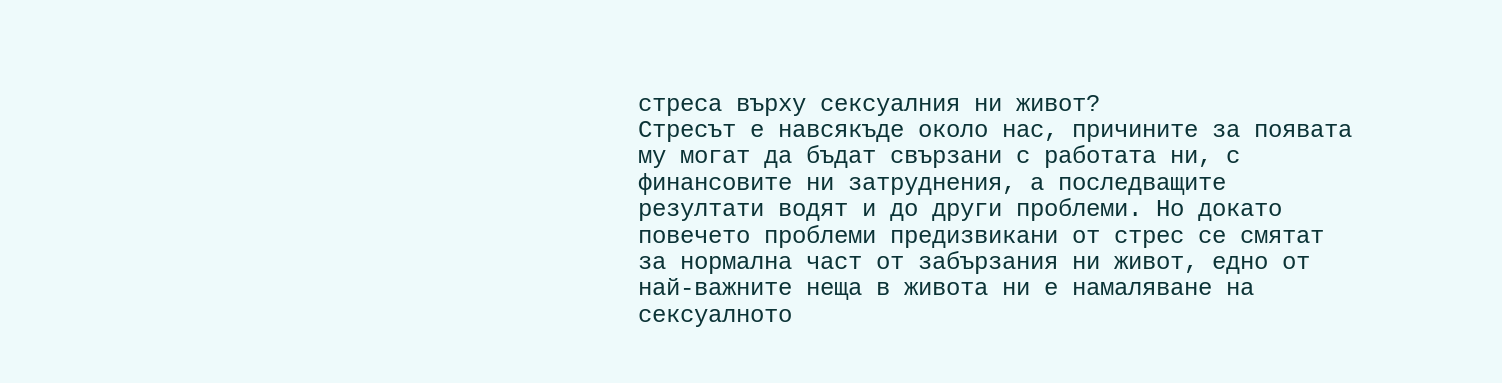стреса върху сексуалния ни живот?
Стресът е навсякъде около нас, причините за появата му могат да бъдат свързани с работата ни, с финансовите ни затруднения, а последващите резултати водят и до други проблеми. Но докато повечето проблеми предизвикани от стрес се смятат за нормална част от забързания ни живот, едно от най-важните неща в живота ни е намаляване на сексуалното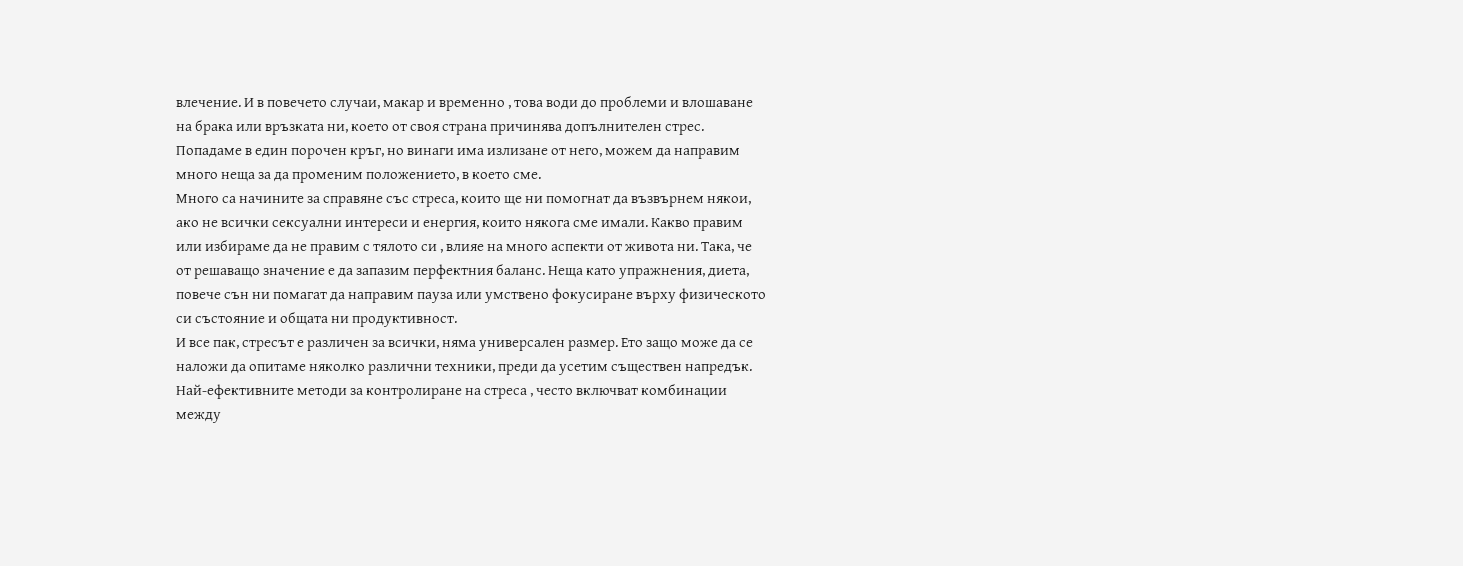влечение. И в повечето случаи, макар и временно , това води до проблеми и влошаване на брака или връзката ни, което от своя страна причинява допълнителен стрес. Попадаме в един порочен кръг, но винаги има излизане от него, можем да направим много неща за да променим положението, в което сме.
Много са начините за справяне със стреса, които ще ни помогнат да възвърнем някои, ако не всички сексуални интереси и енергия, които някога сме имали. Какво правим или избираме да не правим с тялото си , влияе на много аспекти от живота ни. Така, че от решаващо значение е да запазим перфектния баланс. Неща като упражнения, диета, повече сън ни помагат да направим пауза или умствено фокусиране върху физическото си състояние и общата ни продуктивност.
И все пак, стресът е различен за всички, няма универсален размер. Ето защо може да се наложи да опитаме няколко различни техники, преди да усетим съществен напредък. Най-ефективните методи за контролиране на стреса , често включват комбинации между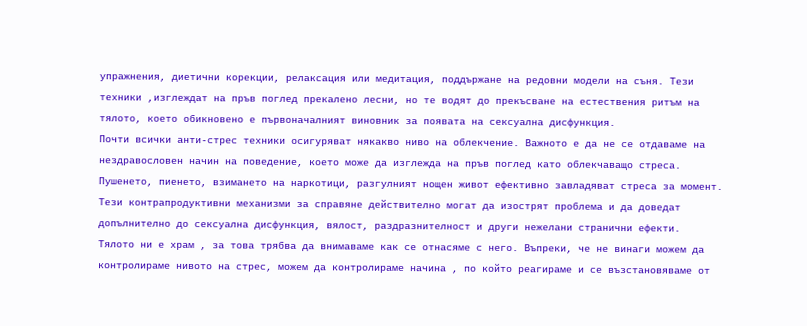упражнения, диетични корекции, релаксация или медитация, поддържане на редовни модели на съня. Тези техники ,изглеждат на пръв поглед прекалено лесни, но те водят до прекъсване на естествения ритъм на тялото, което обикновено е първоначалният виновник за появата на сексуална дисфункция.
Почти всички анти-стрес техники осигуряват някакво ниво на облекчение. Важното е да не се отдаваме на нездравословен начин на поведение, което може да изглежда на пръв поглед като облекчаващо стреса. Пушенето, пиенето, взимането на наркотици, разгулният нощен живот ефективно завладяват стреса за момент. Тези контрапродуктивни механизми за справяне действително могат да изострят проблема и да доведат допълнително до сексуална дисфункция, вялост, раздразнителност и други нежелани странични ефекти.
Тялото ни е храм , за това трябва да внимаваме как се отнасяме с него. Въпреки, че не винаги можем да контролираме нивото на стрес, можем да контролираме начина , по който реагираме и се възстановяваме от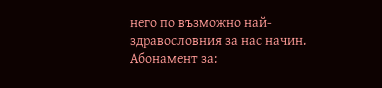него по възможно най-здравословния за нас начин.
Абонамент за: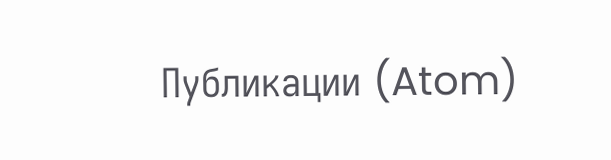Публикации (Atom)